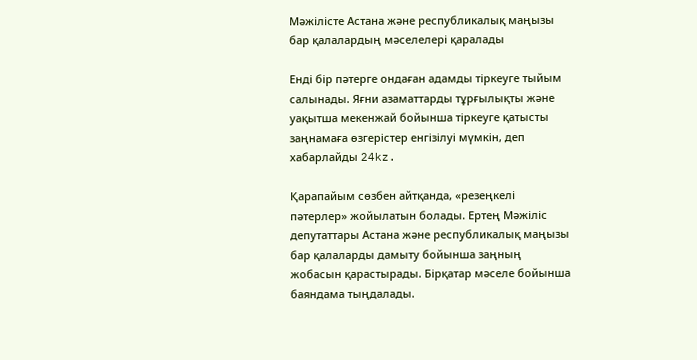Мәжілісте Астана және республикалық маңызы бар қалалардың мәселелері қаралады

Енді бір пәтерге ондаған адамды тіркеуге тыйым салынады. Яғни азаматтарды тұрғылықты және уақытша мекенжай бойынша тіркеуге қатысты заңнамаға өзгерістер енгізілуі мүмкін, деп хабарлайды 24kz.

Қарапайым сөзбен айтқанда, «резеңкелі пәтерлер» жойылатын болады. Ертең Мәжіліс депутаттары Астана және республикалық маңызы бар қалаларды дамыту бойынша заңның жобасын қарастырады. Бірқатар мәселе бойынша баяндама тыңдалады.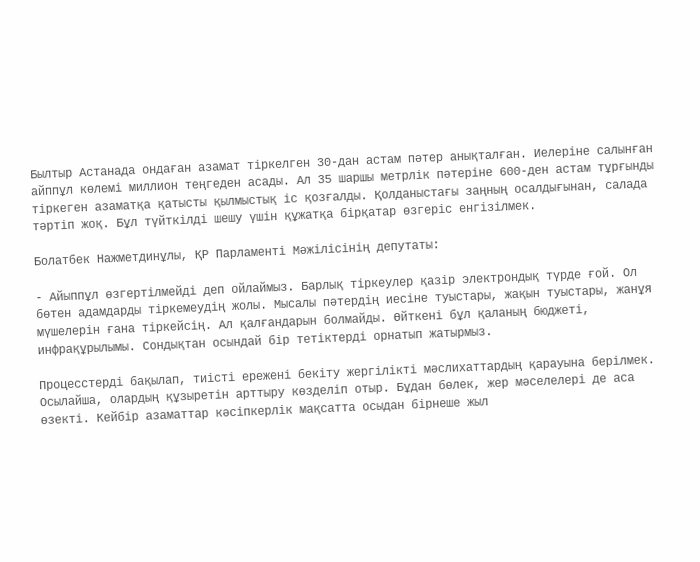Былтыр Астанада ондаған азамат тіркелген 30-дан астам пәтер анықталған. Иелеріне салынған айппұл көлемі миллион теңгеден асады. Ал 35 шаршы метрлік пәтеріне 600-ден астам тұрғынды тіркеген азаматқа қатысты қылмыстық іс қозғалды. Қолданыстағы заңның осалдығынан, салада тәртіп жоқ. Бұл түйткілді шешу үшін құжатқа бірқатар өзгеріс енгізілмек.

Болатбек Нажметдинұлы, ҚР Парламенті Мәжілісінің депутаты:

- Айыппұл өзгертілмейді деп ойлаймыз. Барлық тіркеулер қазір электрондық түрде ғой. Ол бөтен адамдарды тіркемеудің жолы. Мысалы пәтердің иесіне туыстары, жақын туыстары, жанұя мүшелерін ғана тіркейсің. Ал қалғандарын болмайды. Өйткені бұл қаланың бюджеті, инфрақұрылымы. Сондықтан осындай бір тетіктерді орнатып жатырмыз.

Процесстерді бақылап, тиісті ережені бекіту жергілікті мәслихаттардың қарауына берілмек. Осылайша, олардың құзыретін арттыру көзделіп отыр. Бұдан бөлек, жер мәселелері де аса өзекті. Кейбір азаматтар кәсіпкерлік мақсатта осыдан бірнеше жыл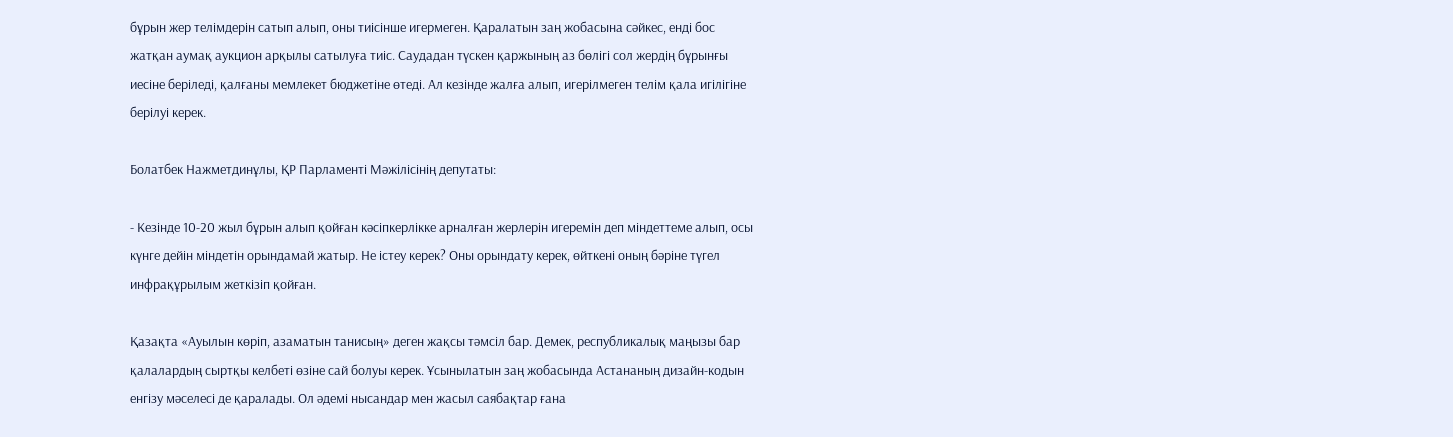бұрын жер телімдерін сатып алып, оны тиісінше игермеген. Қаралатын заң жобасына сәйкес, енді бос жатқан аумақ аукцион арқылы сатылуға тиіс. Саудадан түскен қаржының аз бөлігі сол жердің бұрынғы иесіне беріледі, қалғаны мемлекет бюджетіне өтеді. Ал кезінде жалға алып, игерілмеген телім қала игілігіне берілуі керек.

Болатбек Нажметдинұлы, ҚР Парламенті Мәжілісінің депутаты:

- Кезінде 10-20 жыл бұрын алып қойған кәсіпкерлікке арналған жерлерін игеремін деп міндеттеме алып, осы күнге дейін міндетін орындамай жатыр. Не істеу керек? Оны орындату керек, өйткені оның бәріне түгел инфрақұрылым жеткізіп қойған.

Қазақта «Ауылын көріп, азаматын танисың» деген жақсы тәмсіл бар. Демек, республикалық маңызы бар қалалардың сыртқы келбеті өзіне сай болуы керек. Ұсынылатын заң жобасында Астананың дизайн-кодын енгізу мәселесі де қаралады. Ол әдемі нысандар мен жасыл саябақтар ғана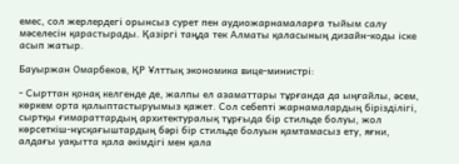емес, сол жерлердегі орынсыз сурет пен аудиожарнамаларға тыйым салу мәселесін қарастырады. Қазіргі таңда тек Алматы қаласының дизайн-коды іске асып жатыр.

Бауыржан Омарбеков, ҚР Ұлттық экономика вице-министрі:

- Сырттан қонақ келгенде де, жалпы ел азаматтары тұрғанда да ыңғайлы, әсем, көркем орта қалыптастыруымыз қажет. Сол себепті жарнамалардың бірізділігі, сыртқы ғимараттардың архитектуралық тұрғыда бір стильде болуы, жол көрсеткіш-нұсқағыштардың бәрі бір стильде болуын қамтамасыз ету, яғни, алдағы уақытта қала әкімдігі мен қала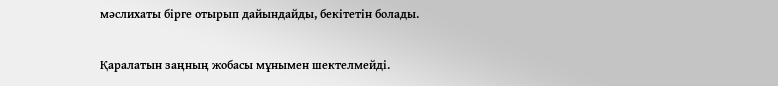мәслихаты бірге отырып дайындайды, бекітетін болады.

Қаралатын заңның жобасы мұнымен шектелмейді.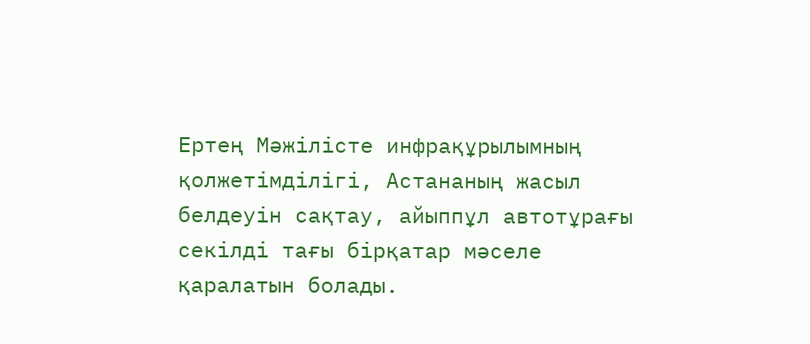Ертең Мәжілісте инфрақұрылымның қолжетімділігі, Астананың жасыл белдеуін сақтау, айыппұл автотұрағы секілді тағы бірқатар мәселе қаралатын болады.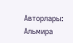Авторлары: Альмира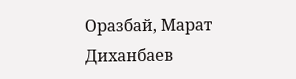Оразбай, Марат Диханбаев